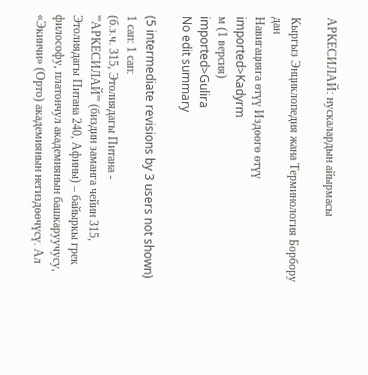АРКЕСИЛАЙ: нускалардын айырмасы

Кыргыз Энциклопедия жана Терминология Борбору дан
Навигацияга өтүү Издөөгө өтүү
imported>Kadyrm
м (1 версия)
imported>Gulira
No edit summary

(5 intermediate revisions by 3 users not shown)
1 сап: 1 сап:
(б.з.ч. 315, Этолиядагы Питана -
'''АРКЕСИЛАЙ''' (биздин заманга чейин 315, Этолиядагы Питана 240, Афины) – байыркы грек философу, платончул академиянын башкаруучусу, «Экинчи» (Орто) академиянын негиздөөчүсү. Ал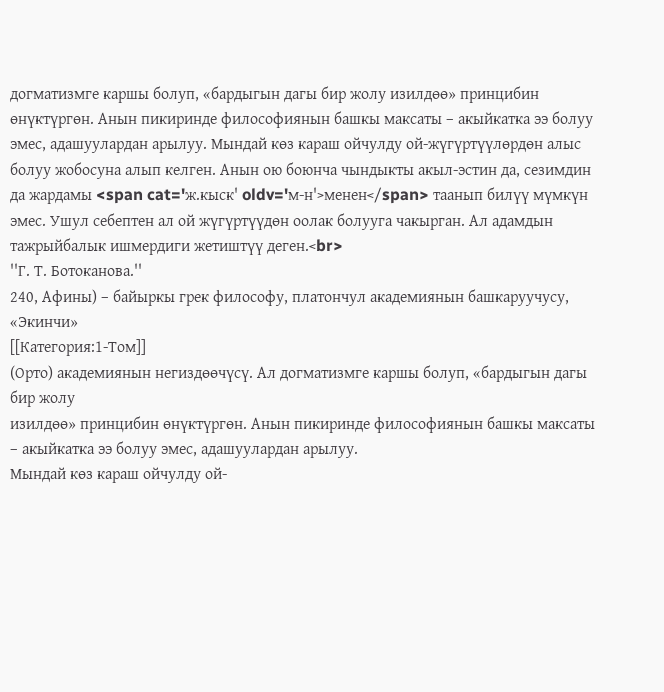догматизмге каршы болуп, «бардыгын дагы бир жолу изилдөө» принцибин өнүктүргөн. Анын пикиринде философиянын башкы максаты – акыйкатка ээ болуу эмес, адашуулардан арылуу. Мындай көз караш ойчулду ой-жүгүртүүлөрдөн алыс болуу жобосуна алып келген. Анын ою боюнча чындыкты акыл-эстин да, сезимдин да жардамы <span cat='ж.кыск' oldv='м-н'>менен</span> таанып билүү мүмкүн эмес. Ушул себептен ал ой жүгүртүүдөн оолак болууга чакырган. Ал адамдын тажрыйбалык ишмердиги жетиштүү деген.<br>                                                                                                                                                                 ''Г. Т. Ботоканова.''
240, Афины) – байыркы грек философу, платончул академиянын башкаруучусу, «Экинчи»
[[Категория:1-Том]]
(Орто) академиянын негиздөөчүсү. Ал догматизмге каршы болуп, «бардыгын дагы бир жолу
изилдөө» принцибин өнүктүргөн. Анын пикиринде философиянын башкы максаты – акыйкатка ээ болуу эмес, адашуулардан арылуу.
Мындай көз караш ойчулду ой-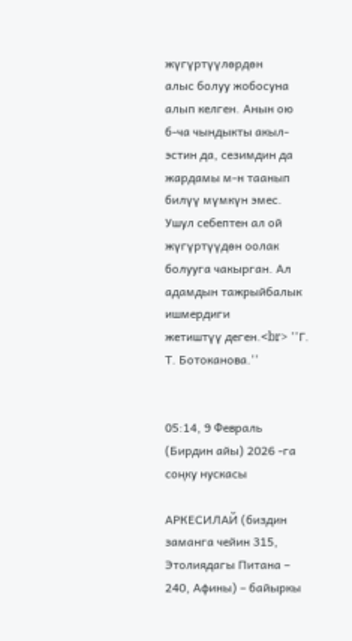жүгүртүүлөрдөн
алыс болуу жобосуна алып келген. Анын ою
б-ча чындыкты акыл-эстин да, сезимдин да жардамы м-н таанып билүү мүмкүн эмес. Ушул себептен ал ой жүгүртүүдөн оолак болууга чакырган. Ал адамдын тажрыйбалык ишмердиги
жетиштүү деген.<br> ''Г. Т. Ботоканова.''


05:14, 9 Февраль (Бирдин айы) 2026 -га соңку нускасы

АРКЕСИЛАЙ (биздин заманга чейин 315, Этолиядагы Питана – 240, Афины) – байыркы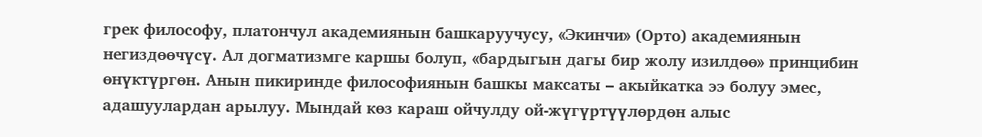грек философу, платончул академиянын башкаруучусу, «Экинчи» (Орто) академиянын негиздөөчүсү. Ал догматизмге каршы болуп, «бардыгын дагы бир жолу изилдөө» принцибин өнүктүргөн. Анын пикиринде философиянын башкы максаты – акыйкатка ээ болуу эмес, адашуулардан арылуу. Мындай көз караш ойчулду ой-жүгүртүүлөрдөн алыс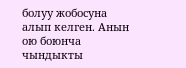болуу жобосуна алып келген. Анын ою боюнча чындыкты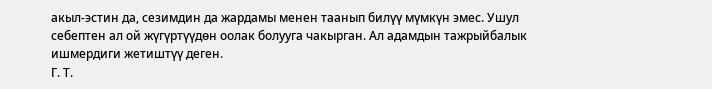акыл-эстин да, сезимдин да жардамы менен таанып билүү мүмкүн эмес. Ушул себептен ал ой жүгүртүүдөн оолак болууга чакырган. Ал адамдын тажрыйбалык ишмердиги жетиштүү деген.
Г. Т.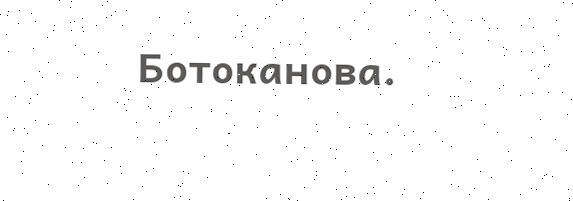Ботоканова.